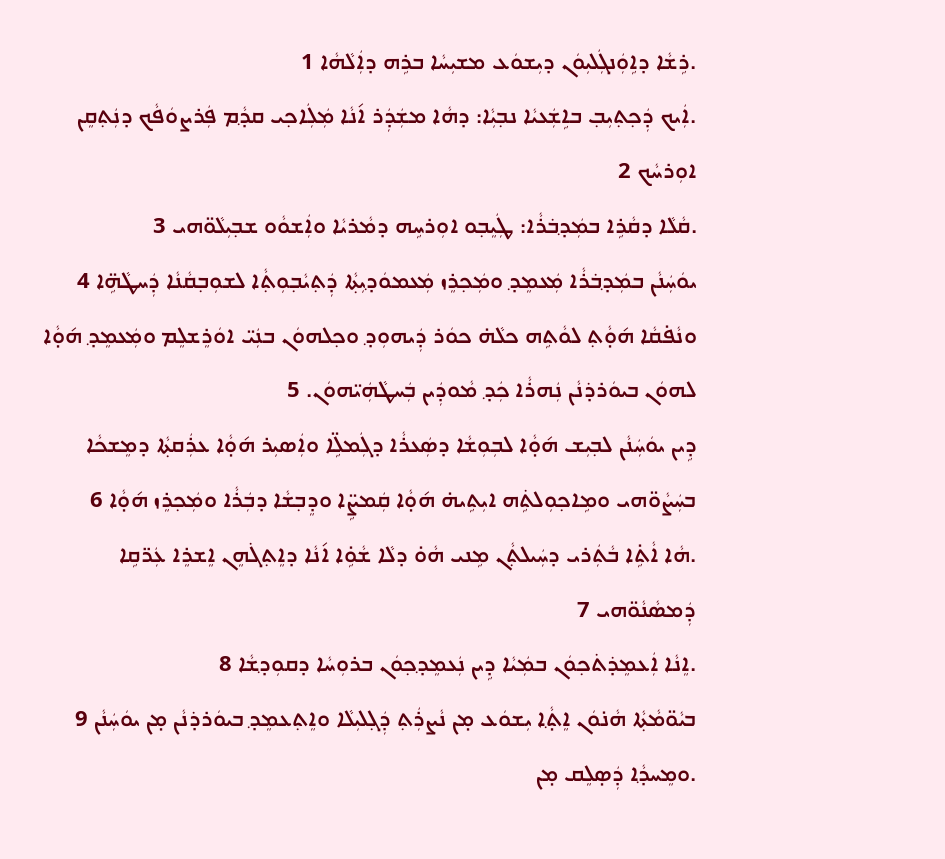.ܪܹܫܵܐ ܕܐܹܘܲܢܓܲܠܝܼܘܿܢ ܕܝܼܫܘܿܥ ܡܫܝܼܚܵܐ ܒܪܹܗ ܕܐܲܠܵܗܵܐ 1
.ܐܲܝܟ ܕܲܟ݂ܬ݂ܝܼܒ݂ ܒܐܹܫܲܥܝܵܐ ܢܒ݂ܝܼܵܐ: ܕܗܵܐ ܡܫܲܕܲܪ ܐ݇ܢܵܐ ܡܲܠܲܐܟ݂ܝ ܩܕ݂ܵܡ ܦܲܪܨܘܿܦܵܟ ܕܢܲܬ݂ܩܸܢ ܐܘܼܪܚܵܟ 2
.ܩܵܠܵܐ ܕܩܵܪܹܐ ܒܡܲܕ݂ܒ݁ܪܵܐ: ܛܲܝܸܒ݂ܘ ܐܘܼܪܚܹܗ ܕܡܵܪܝܵܐ ܘܐܲܫܘܵܘ ܫܒ݂ܝܼܠܵܘ̈ܗܝ 3
ܝܘܿܚܲܢܵܢ ܒܡܲܕ݂ܒ݁ܪܵܐ ܡܲܥܡܸܕ݂ ܘܡܲܟ݂ܪܸܙ ܡܲܥܡܘܿܕ݂ܝܼܬ݂ܵܐ ܕܲܬ݂ܝܵܒ݂ܘܼܬ݂ܵܐ ܠܫܘܼܒ݂ܩܵܢܵܐ ܕܲܚܛܵܗܹ̈ܐ 4
ܘܢܵܦ̇ܩܵܐ ܗ݇ܘ̣ܵܬ݂ ܠܘܵܬܹܗ ܟܠܵܗ̇ ܟܘܿܪ ܕܲܝܗܘܼܕ݂ ܘܟ݂ܠܗܘܿܢ ܒܢܲܝ̈ ܐܘܿܪܸܫܠܸܡ ܘܡܲܥܡܸܕ݂ ܗ݇ܘ̣ܵܐ ܠܗܘܿܢ ܒܝܘܿܪܕ݁ܢܵܢ ܢܲܗܪܵܐ ܟܲܕ݂ ܡܵܘܕܲܝܢ ܒܲܚܛܵܗܲܝ̈ܗܘܿܢ. 5
ܕܹܝܢ ܝܘܿܚܲܢܵܢ ܠܒ݂ܝܼܫ ܗ݇ܘ̣ܵܐ ܠܒܼܘܼܫܵܐ ܕܣܲܥܪܵܐ ܕܓܲܡܠܹ̈ܐ ܘܐܲܣܝܼܪ ܗ݇ܘ̣ܵܐ ܥܪܲܩܬ݂ܵܐ ܕܡܸܫܟܵܐ ܒܚܲܨܵܘ̈ܗܝ ܘܡܹܐܟ݂ܘܼܠܬܹ݁ܗ ܐܝܼܬܹܝܗ̇ ܗ݇ܘ̣ܵܐ ܩܲܡܨܹ̈ܐ ܘܕܸܒ݂ܫܵܐ ܕܒܲܪܵܐ ܘܡܲܟ݂ܪܸܙ ܗ݇ܘ̣ܵܐ 6
.ܗܵܐ ܐܵܬܹ̇ܐ ܒܵܬܲܪܝ ܕܚܲܝܠܬ݂ܵܢ ܡܹܢܝ ܗܵܘ̇ ܕܠܵܐ ܫܵܘܹ̇ܐ ܐ݇ܢܵܐ ܕܐܸܬ݂ܓ݁ܗܸܢ ܐܸܫܪܸܐ ܥܲܪ̈ܩܹܐ ܕܲܡܣܵܢܵܘ̈ܗܝ 7
.ܐܸܢܵܐ ܐܲܥܡܸܕ݁ܬ݁ܟ݂ܘܿܢ ܒܡܲܝܵܐ ܕܹܝܢ ܢܲܥܡܸܕ݂ܟ݂ܘܿܢ ܒܪܘܼܚܵܐ ܕܩܘܼܕ݂ܫܵܐ 8
ܒܝܵܘ̈ܡܵܬ݂ܵܐ ܗܵܢ̇ܘܿܢ ܐܸܬ̣݂ܵܐ ܝܼܫܘܿܥ ܡ̣ܢ ܢܵܨܪܲܬ݂ ܕܲܓ݂ܠܝܼܠܵܐ ܘܐܸܬ݂ܥܡܸܕ݂ ܒܝܘܿܪܕ݁ܢܵܢ ܡ̣ܢ ܝܘܿܚܲܢܵܢ 9
.ܘܡܸܚܕ݂ܵܐ ܕܲܣ̣ܠܸܩ ܡ̣ܢ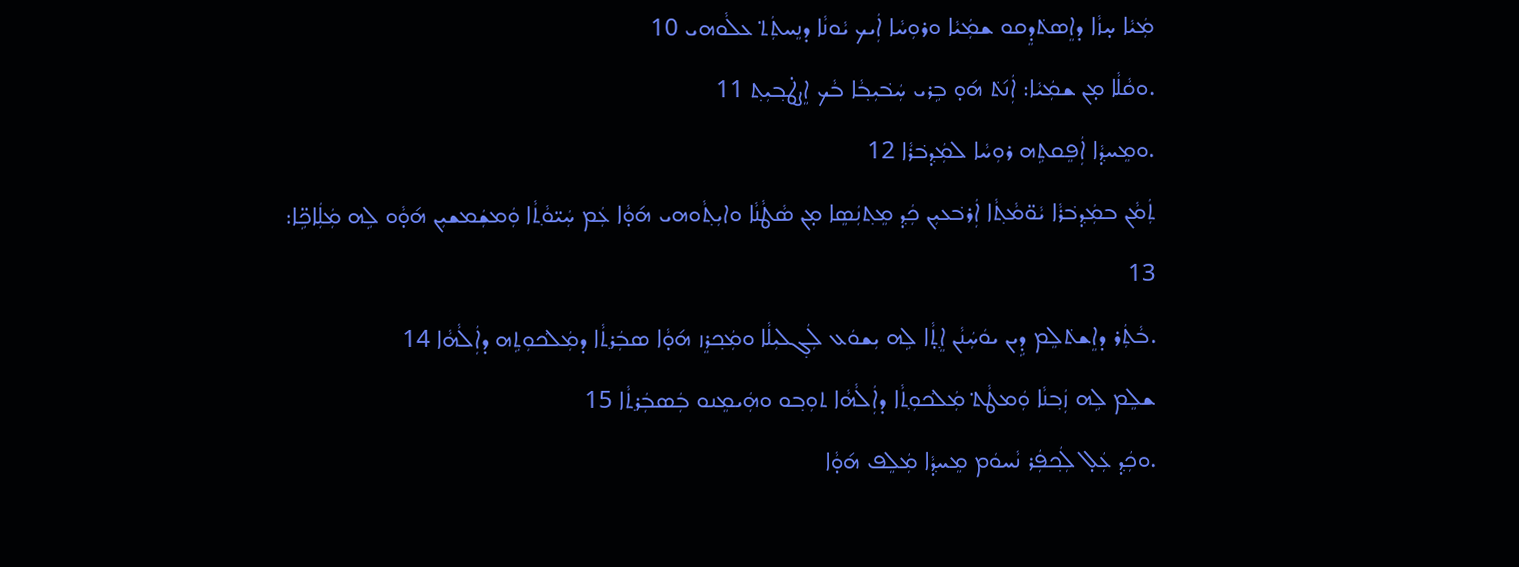ܡܲܝܵܐ ܚ̣ܙܵܐ ܕܐܸܣܬ݁ܕܸܩܘ ܫܡܲܝܵܐ ܘܪܘܼܚܵܐ ܐܲܝܟ ܝܵܘܢܵܐ ܕܢܸܚܬܲܬ݀ ܥܠܵܘܗܝ 10
.ܘܩܵܠܵܐ ܡ̣ܢ ܫܡܲܝܵܐ: ܐܲܢ݇ܬ݁ ܗ݇ܘ̣ ܒܹܪܝ ܚܲܒ݁ܝܼܒ݂ܵܐ ܒܵܟ ܐܸܨܛ̇ܒ݂ܝܼܬ݂ 11
.ܘܡܸܚܕ݂ܵܐ ܐܲܦܸܩܬܹܗ ܪܘܼܚܵܐ ܠܡܲܕ݂ܒ݁ܪܵܐ 12
ܬܲܡܵܢ ܒܡܲܕ݂ܒ݁ܪܵܐ ܝܵܘ̈ܡܵܬ݂ܵܐ ܐܲܪܒ݁ܥܝܼܢ ܟܲܕ݂ ܡܸܬ݂ܢܲܣܸܐ ܡ̣ܢ ܣܵܛܵܢܵܐ ܘܐܝܼܬ݂ܵܘܗܝ ܗ݇ܘ̣ܵܐ ܥܲܡ ܚܲܝ̈ܘܵܬ݂ܵܐ ܘܲܡܫܲܡܫܝܼܢ ܗ݇ܘ̣ܵܘ ܠܹܗ ܡܲܠܲܐܟܹ̈ܐ: 13
.ܒܵܬܲܪ ܕܐܸܫܬ݁ܠܸܡ ܕܹܝܢ ܝܘܿܚܲܢܵܢ ܐܸܬ̣݂ܵܐ ܠܹܗ ܝܼܫܘܿܥ ܠܲܓ݂ܠܝܼܠܵܐ ܘܡܲܟ݂ܪܸܙ ܗ݇ܘ̣ܵܐ ܣܒܲܪܬ݂ܵܐ ܕܡܲܠܟ݁ܘܼܬܹܗ ܕܐܲܠܵܗܵܐ 14
ܫܠܸܡ ܠܹܗ ܙܲܒ݂ܢܵܐ ܘܲܡܛܵܬ݀ ܡܲܠܟ݁ܘܼܬ݂ܵܐ ܕܐܲܠܵܗܵܐ ܬܘܼܒ݂ܘ ܘܗܲܝܡܸܢܘ ܒܲܣܒܲܪܬ݂ܵܐ 15
.ܘܟܲܕ݂ ܥܲܠ̣ ܠܲܟ݂ܦܲܪ ܢܵܚܘܿܡ ܡܸܚܕ݂ܵܐ ܡܲܠܸܦ ܗ݇ܘ̣ܵܐ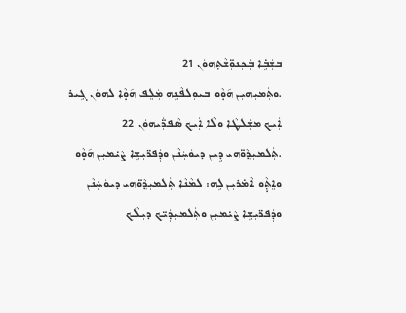ܒܫܲܒܹ݁ܐ ܒܲܟ݂ܢܘܼ̈ܫܵܬ݂ܗܘܿܢ 21
.ܘܬܲܡܝܼܗܝܼܢ ܗ݇ܘ̣ܵܘ ܒܝܘܼܠܦܵܢܹܗ ܡܲܠܸܦ ܗ݇ܘ̣ܵܐ ܠܗܘܿܢ ܓܹܝܪ ܐܲܝܟ ܡܫܲܠܛܵܐ ܘܠܵܐ ܐܲܝܟ ܣܵܦܪ̈ܲܝܗܘܿܢ 22
.ܬܲܠܡܝܼܕ݂ܵܘ̈ܗܝ ܕܹܝܢ ܕܝܘܿܚܲܢܵܢ ܘܕܲܦܪ̈ܝܼܫܹܐ ܨܵܝ̇ܡܝܼܢ ܗ݇ܘ̣ܵܘ ܘܐܸܬ݂̣ܵܘ ܐܵܡ̇ܪܝܼܢ ܠܹܗ: ܠܡܵܢܵܐ ܬܲܠܡܝܼܕ݂ܵܘ̈ܗܝ ܕܝܘܿܚܲܢܵܢ ܘܕܲܦܪ̈ܝܼܫܹܐ ܨܵܝ̇ܡܝܼܢ ܘܬܲܠܡܝܼܕܲܝ̈ܟ ܕܝܼܠܵܟ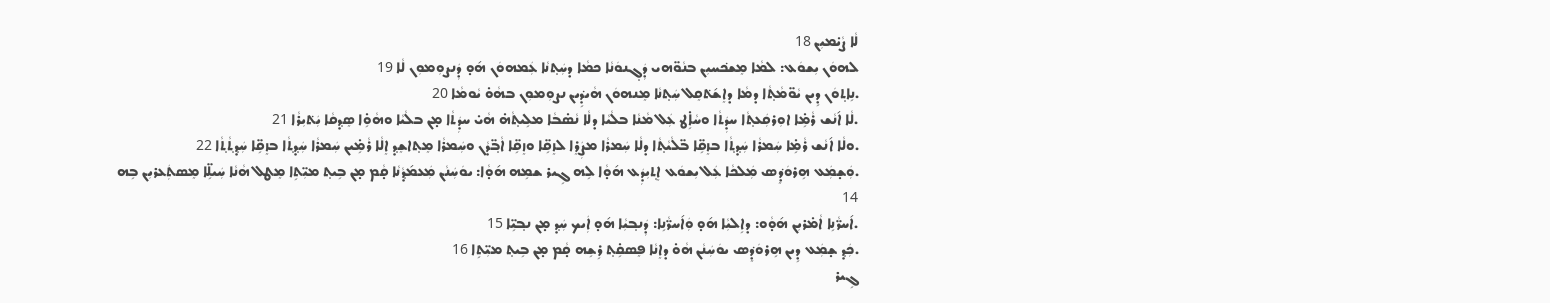ܠܵܐ ܨܵܝ̇ܡܝܼܢ 18
ܠܗܘܿܢ ܝܼܫܘܿܥ: ܠܡܵܐ ܡܸܫܟ݁ܚܝܼܢ ܒܢܵܘ̈ܗܝ ܕܲܓ݂ܢܘܿܢܵܐ ܟܡܵܐ ܕܚܲܬ݂ܢܵܐ ܥܲܡܗܘܿܢ ܗ݇ܘ̣ ܕܲܢܨܘܼܡܘܼܢ ܠܵܐ 19
.ܢܹܐܬ݂ܘܿܢ ܕܹܝܢ ܝܵܘ̈ܡܵܬ݂ܵܐ ܕܡܵܐ ܕܐܸܫ݇ܬ݁ܩܸܠ ܚܲܬ݂ܢܵܐ ܡܸܢܗܘܿܢ ܗܵܝܕܹ݁ܝܢ ܢܨܘܼܡܘܼܢ ܒܗܵܘ̇ ܝܵܘܡܵܐ 20
.ܠܵܐ ܐ݇ܢܵܫ ܪܵܡܹ̇ܐ ܐܘܼܪܩܲܥܬ݂ܵܐ ܚܕܲܬܵܐ ܘܚܵܐܹ̇ܛ ܥܲܠ ܡܵܢܵܐ ܒܠܵܝܵܐ ܕܠܵܐ ܢܵܣ̇ܒܵܐ ܡܠܹܝܬ݂ܵܗ̇ ܗܵܝ̇ ܚܕܲܬܵܐ ܡ̣ܢ ܒܠܵܝܵܐ ܘܗܵܘܹ̇ܐ ܣܸܕ݂ܩܵܐ ܝܲܬ݁ܝܼܪܵܐ 21
.ܘܠܵܐ ܐ݇ܢܵܫ ܪܵܡܹ̇ܐ ܚܲܡܪܵܐ ܚܲܕ݂ܬ݂ܵܐ ܒܙܸܩܹ̈ܐ ܒ̈ܠܵܝܵܬ݂ܵܐ ܕܠܵܐ ܚܲܡܪܵܐ ܡܨܲܪܸܐ ܠܙܸܩܹ̈ܐ ܘܙܸܩܹ̈ܐ ܐܵܒ݂̈ܕܵܢ ܘܚܲܡܪܵܐ ܡܸܬ݂ܐܫܸܕ݂ ܐܸܠܵܐ ܪܵܡܹ̇ܝܢ ܚܲܡܪܵܐ ܚܲܕ݂ܬ݂ܵܐ ܒܙܸܩܹ̈ܐ ܚܲܕ݂ܬ݂ܵܬ݂ܵܐ 22
.ܘܲܫ̣ܡܲܥ ܗܹܪܘܿܕܸ݁ܣ ܡܲܠܟܵܐ ܥܲܠ ܝܼܫܘܿܥ ܐܸܬ݂ܝܼܕܲܥ ܗ݇ܘ̣ܵܐ ܠܹܗ ܓܹܝܪ ܫܡܹܗ ܗ݇ܘ̣ܵܐ: ܝܘܿܚܲܢܵܢ ܡܲܥܡ݇ܕ݂ܵܢܵܐ ܩ̣ܵܡ ܡ̣ܢ ܒܹܝܬ݂ ܡܝܼ̈ܬܹܐ ܡܸܛܠ ܗܵܢܵܐ ܚܲܝܠܹ̈ܐ ܡܸܣܬܲܥܪܝܼܢ ܒܹܗ 14
.ܐ݇ܚܪ̈ܵܢܹܐ ܐܵܡ̇ܪܝܼܢ ܗ݇ܘ̣ܵܘ: ܕܐܹܠܝܼܵܐ ܗ݇ܘ̣ ܘܲܐ݇ܚܪ̈ܵܢܹܐ: ܕܲܢܒ݂ܝܼܵܐ ܗ݇ܘ̣ ܐܲܝܟ ܚܲܕ݂ ܡ̣ܢ ܢܒ݂ܝܹ̈ܐ 15
.ܟܲܕ݂ ܫ̣ܡܲܥ ܕܹܝܢ ܗܹܪܘܿܕܸ݁ܣ ܝܘܿܚܲܢܵܢ ܗܵܘ̇ ܕܐܸܢܵܐ ܦܸܣܩܹ̇ܬ݂ ܪܹܫܹܗ ܩ̣ܵܡ ܡ̣ܢ ܒܹܝܬ݂ ܡܝܼ̈ܬܹܐ 16
ܓܹܝܪ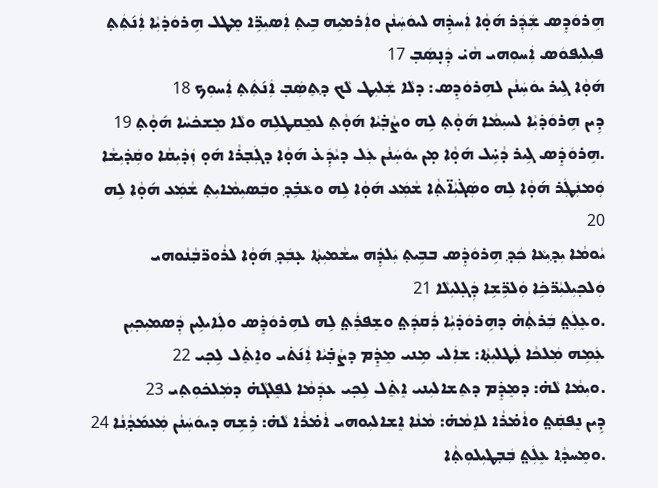ܗܹܪܘܿܕܸܣ ܫܲܕܲܪ ܗ݇ܘ̣ܵܐ ܐܲܚܕܹ݁ܗ ܠܝܘܿܚܲܢܵܢ ܘܐܲܪܡܝܹܗ ܒܹܝܬ݂ ܐܲܣܝܼܪܹ̈ܐ ܡܸܛܠ ܗܹܪܘܿܕ݁ܝܼܵܐ ܐܲܢ݇ܬܲܬ݂ ܦܝܼܠܝܼܦܘܿܣ ܐܲܚܘܼܗܝ ܗܵܝ̇ ܕܲܢ̣ܣܲܒ݂ 17
ܗ݇ܘ̣ܵܐ ܓܹܝܪ ܝܘܿܚܲܢܵܢ ܠܗܹܪܘܿܕܸܣ: ܕܠܵܐ ܫܲܠܝܼܛ ܠܵܟ ܕ݂ܬܸܣܲܒ݂ ܐܲܢ݇ܬܲܬ݂ ܐܲܚܘܼܟ 18
ܕܹܝܢ ܗܹܪܘܿܕ݁ܝܼܵܐ ܠܚܝܼܡܵܐ ܗ݇ܘ̣ܵܬ݂ ܠܹܗ ܘܨܵܒ݂̇ܝܵܐ ܗ݇ܘ̣ܵܬ݂ ܠܡܸܩܛܠܹܗ ܘܠܵܐ ܡܸܫܟ݁ܚܵܐ ܗ݇ܘ̣ܵܬ݂ 19
.ܗܹܪܘܿܕܸ݁ܣ ܓܹܝܪ ܕܵܚܹ̇ܠ ܗ݇ܘ̣ܵܐ ܡ̣ܢ ܝܘܿܚܲܢܵܢ ܥܲܠ ܕܝܵܕܲܥ̇ ܗ݇ܘ̣ܵܐ ܕܓܲܒ݂ܪܵܐ ܗ݇ܘ̣ ܙܲܕ݁ܝܼܩܵܐ ܘܩܲܕ݁ܝܼܫܵܐ ܘܲܡܢܲܛܲܪ ܗ݇ܘ̣ܵܐ ܠܹܗ ܘܣܲܓ݁ܝܼܵܐ̈ܬ݂ܵܐ ܫܵܡܲܥ ܗ݇ܘ̣ܵܐ ܠܹܗ ܘܥܵܒܹ̇ܕ݂ ܘܒܲܣܝܼܡܵܐܝܼܬ݂ ܫܵܡܲܥ ܗ݇ܘ̣ܵܐ ܠܹܗ 20
ܝܵܘܡܵܐ ܝܼܕ݂ܝܼܥܵܐ ܟܲܕ݂ ܗܹܪܘܿܕܸ݁ܣ ܒܒܹܝܬ݂ ܝܲܠܕܸ݁ܗ ܚܫܵܡܝܼܬ݂ܵܐ ܥ̣ܒܲܕ݂ ܗ݇ܘ̣ܵܐ ܠܪܵܘܪ̈ܒ݂ܵܢܵܘܗܝ ܘܲܠܟ݂ܝܼܠܝܼܵܪ̈ܟܹ݁ܐ ܘܲܠܪܹ̈ܫܹܐ ܕܲܓ݂ܠܝܼܠܵܐ 21
.ܘܥܸܠܲܬ݀ ܒܲܪܬ݂ܵܗ̇ ܕܗܹܪܘܿܕ݁ܝܼܵܐ ܪܲܩܕܲܬ݀ ܘܫܸܦܪܲܬ݀ ܠܹܗ ܠܗܹܪܘܿܕܸ݁ܣ ܘܠܲܐܝܠܹܝܢ ܕܲܣܡܝܼܟ݂ܝܼܢ ܥܲܡܹܗ ܡܲܠܟܵܐ ܠܲܛܠܝܼܬ݂ܵܐ: ܫܐܲܠܝ ܡܹܢܝ ܡܸܕܸ݁ܡ ܕܨܵܒ݂̇ܝܵܐ ܐܲܢ݇ܬ݁ܝ ܘܐܸܬܸ݁ܠ ܠܹܟ݂ܝ 22
.ܘܝܼܡܵܐ ܠܵܗ̇: ܕܡܸܕܸ݁ܡ ܕܬܸܫܐܠܝܼܢܝ ܐܸܬܸ݁ܠ ܠܹܟ݂ܝ ܥܕܲܡܵܐ ܠܦܸܠܓܵܗ̇ ܕܡܲܠܟ݁ܘܼܬ݂ܝ 23
ܕܹܝܢ ܢܸܦܩܲܬ݀ ܘܐܵܡ̇ܪܵܐ ܠܐܸܡܵܗ̇: ܡܵܢܵܐ ܐܸܫܐܠܝܼܘܗܝ ܐܵܡ̇ܪܵܐ ܠܵܗ̇: ܪܹܫܹܗ ܕܝܘܿܚܲܢܵܢ ܡܲܥܡ݇ܕ݂ܵܢܵܐ 24
.ܘܡܸܚܕ݂ܵܐ ܥܸܠܲܬ݀ ܒܲܒ݂ܛܝܼܠܘܼܬ݂ܵܐ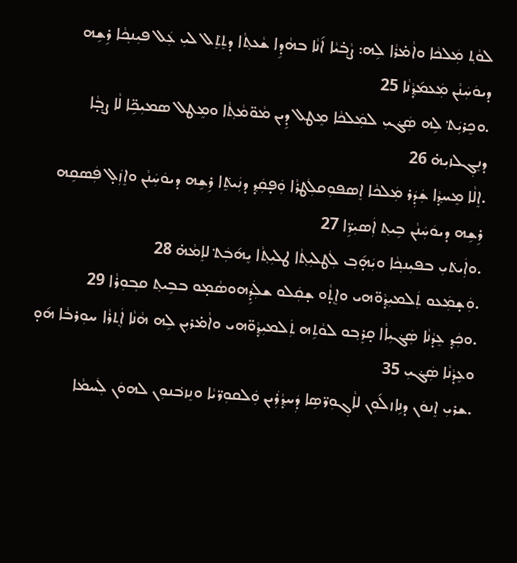ܠܘܵܬ݂ ܡܲܠܟܵܐ ܘܐܵܡ̇ܪܵܐ ܠܹܗ: ܨܵܒ݂̇ܝܵܐ ܐ݇ܢܵܐ ܒܗܵܕܹܐ ܫܵܥܬ݂ܵܐ ܕܬܸܬܸ݁ܠ ܠܝܼ ܥܲܠ ܦܝܼܢܟ݂ܵܐ ܪܹܫܹܗ ܕܝܘܿܚܲܢܵܢ ܡܲܥܡ݇ܕ݂ܵܢܵܐ 25
.ܘܟܸܪܝܲܬ݀ ܠܹܗ ܣܲܓ݁ܝܼ ܠܡܲܠܟܵܐ ܡܸܛܠ ܕܹܝܢ ܡܵܘ̈ܡܵܬ݂ܵܐ ܘܡܸܛܠ ܣܡܝܼܟܹ̈ܐ ܠܵܐ ܨܒ݂̣ܵܐ ܕܢܸܓ݂ܠܙܝܼܗ̇ 26
.ܐܸܠܵܐ ܡܸܚܕ݂ܵܐ ܫܲܕܲܪ ܡܲܠܟܵܐ ܐܸܣܦܘܼܩܠܲܛܪܵܐ ܘܲܦ̣ܩܲܕ݂ ܕܢܲܝܬܸ݁ܐ ܪܹܫܹܗ ܕܝܘܿܚܲܢܵܢ ܘܐܸܙܲܠ̣ ܦܲܣܩܹܗ ܪܹܫܹܗ ܕܝܘܿܚܲܢܵܢ ܒܹܝܬ݂ ܐܲܣܝܼܪܹ̈ܐ 27
.ܘܐܲܝܬ݁ܝܼ ܒܦܝܼܢܟ݂ܵܐ ܘܝܲܗ̣݇ܒ݂ ܠܲܛܠܝܼܬ݂ܵܐ ܛܠܝܼܬ݂ܵܐ ܝܸܗ݇ܒܲܬ݀ ܠܐܸܡܵܗ̇ 28
.ܘܲܫ̣ܡܲܥܘ ܬܲܠܡܝܼܕ݂ܵܘ̈ܗܝ ܘܐܸܬ݂̣ܵܘ ܫ̣ܩܲܠܘ ܫܠܲܕܹ݁ܗܘܣܵܡ̣ܘ ܒܒܹܝܬ݂ ܩܒ݂ܘܼܪܵܐ 29
.ܘܟܲܕ݂ ܥܸܕܵܢܵܐ ܣܲܓ݁ܝܼܐܵܐ ܩ̣ܪܸܒ݂ܘ ܠܘܵܬܹܗ ܬܲܠܡܝܼܕ݂ܵܘ̈ܗܝ ܘܐܵܡ̇ܪܝܼܢ ܠܹܗ ܗܵܢܵܐ ܐܲܬ݂ܪܵܐ ܚܘܼܪܒܵܐ ܗ݇ܘ̣ ܘܥܸܕܵܢܵܐ ܣܲܓ݁ܝܼ 35
.ܫܪܝܼ ܐܸܢܘܿܢ ܕܢܹܐܙܠ݇ܘܼܢ ܠܐܵܓ݂ܘܼܪ̈ܣܹܐ ܕܲܚܕ݂ܵܪܲܝܢ ܘܲܠܩܘܼܪ̈ܝܵܐ ܘܢܸܙܒ݁ܢܘܼܢ ܠܗܘܿܢ ܠܲܚܡܵܐ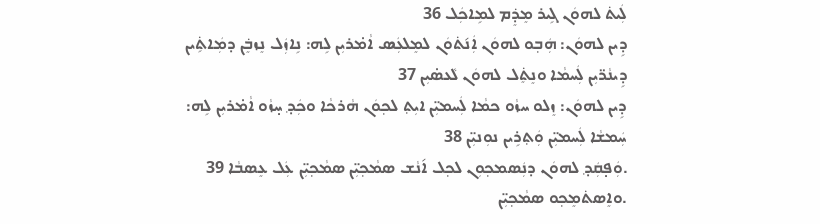ܠܲܝܬ݁ ܠܗܘܿܢ ܓܹܝܪ ܡܸܕܸ݁ܡ ܠܡܹܐܟܲܠ 36
ܕܹܝܢ ܠܗܘܿܢ: ܗܲܒ݂ܘ ܠܗܘܿܢ ܐܲܢ݇ܬ݁ܘܿܢ ܠܡܸܠܥܲܣ ܐܵܡ̇ܪܝܼܢ ܠܹܗ: ܢܹܐܙܲܠ ܢܸܙܒܸ݁ܢ ܕܡܲܐܬܹ݁ܝܢ ܕܹܝܢܵܪ̈ܝܼܢ ܠܲܚܡܵܐ ܘܢܸܬܸ݁ܠ ܠܗܘܿܢ ܠܵܥܣ̇ܝܼܢ 37
ܕܹܝܢ ܠܗܘܿܢ: ܙܸܠܘ ܚܙܵܘ ܟܡܵܐ ܠܲܚܡܝܼ̈ܢ ܐܝܼܬ݂ ܠܟ݂ܘܿܢ ܗܵܪܟܵܐ ܘܟܲܕ݂ ܚ̣ܙܵܘ ܐܵܡ̇ܪܝܼܢ ܠܹܗ: ܚܲܡܫܵܐ ܠܲܚܡܝܼ̈ܢ ܘܲܬ݂ܪܹܝܢ ܢܘܼܢܝܼ̈ܢ 38
.ܘܲܦ̣ܩܲܕ݂ ܠܗܘܿܢ ܕܢܲܣܡܟ݂ܘܼܢ ܠܟ݂ܠ ܐ݇ܢܵܫ ܣܡܵܟ݂ܝܼ̈ܢ ܣܡܵܟ݂ܝܼ̈ܢ ܥܲܠ ܥܸܣܒܵܐ 39
.ܘܐܸܣܬ݁ܡܸܟ݂ܘ ܣܡܵܟ݂ܝܼ̈ܢ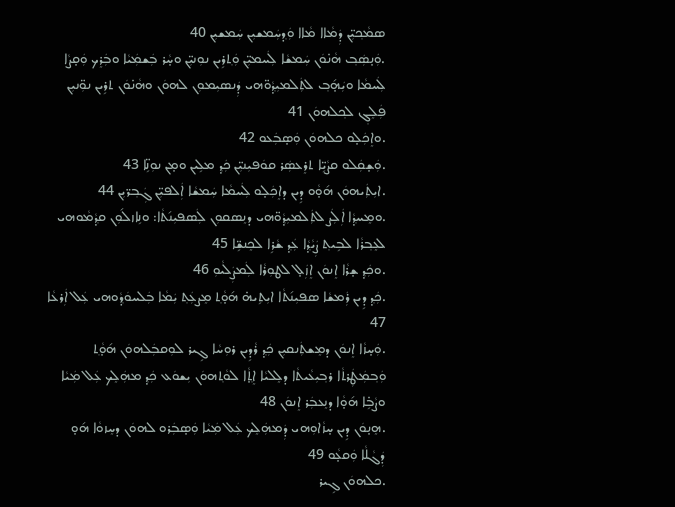ܣܡܵܟ݂ܝܼ̈ܢ ܕܲܡܵܐܐ ܡܵܐܐ ܘܲܕ݂ܚܲܡܫܝܼܢ ܚܲܡܫܝܼܢ 40
.ܘܲܢ̣ܣܲܒ݂ ܗܵܢ̇ܘܿܢ ܚܲܡܫܵܐ ܠܲܚܡܝܼ̈ܢ ܘܲܬ݂ܪܹܝܢ ܢܘܼܢܝܼ̈ܢ ܘܚ̣ܵܪ ܒܲܫܡܲܝܵܐ ܘܒܲܪܸܟ ܘܲܩ̣ܨܵܐ ܠܲܚܡܵܐ ܘܝܲܗ̣݇ܒ݂ ܠܬܲܠܡܝܼܕ݂ܵܘ̈ܗܝ ܕܲܢܣܝܼܡܘܼܢ ܠܗܘܿܢ ܘܗܵܢ̇ܘܿܢ ܬܪܹܝܢ ܢܘܼ̈ܢܝܼܢ ܦܲܠܸܓ݂ ܠܟ݂ܠܗܘܿܢ 41
.ܘܐܸܟܲܠ̣ܘ ܟܠܗܘܿܢ ܘܲܣ̣ܒܲܥܘ 42
.ܘܲܫ̣ܩܲܠܘ ܩܨܵܝܹ̈ܐ ܬܪܸܥܣܲܪ ܩܘܿܦܝܼܢܝܼ̈ܢ ܟܲܕ݂ ܡܠܹܝܢ ܘܡ̣ܢ ܢܘܼܢܹ̈ܐ 43
.ܐܝܼܬܲܝܗܘܿܢ ܗ݇ܘ̣ܵܘ ܕܹܝܢ ܕܐܸܟܲܠ̣ܘ ܠܲܚܡܵܐ ܚܲܡܫܵܐ ܐܲܠܦܝܼ̈ܢ ܓܲܒ݂ܪ̈ܝܼܢ 44
.ܘܡܸܚܕ݂ܵܐ ܐܲܠܲܨ ܠܬܲܠܡܝܼܕ݂ܵܘ̈ܗܝ ܕܢܸܣܩܘܼܢ ܠܲܣܦܝܼܢ݇ܬܵܐ: ܘܢܹܐܙܠ݇ܘܼܢ ܩܕ݂ܵܡܵܘܗܝ ܠܥܸܒ݂ܪܵܐ ܠܒܹܝܬ݂ ܨܲܝܵܕ݂ܵܐ ܥܲܕ݂ ܫܵܪܹܐ ܠܟܸܢܫܹ̈ܐ 45
.ܘܟܲܕ݂ ܫ̣ܪܵܐ ܐܸܢܘܿܢ ܐܸܙܲܠ̣ ܠܛܘܼܪܵܐ ܠܲܡܨܲܠܵܝܘܼ 46
.ܟܲܕ݂ ܕܹܝܢ ܪܲܡܫܵܐ ܣܦܝܼܢ݇ܬܵܐ ܐܝܼܬܹܝܗ̇ ܗ݇ܘ̣ܵܬ݂ ܡܸܨܥܲܬ݂ ܝܲܡܵܐ ܒܲܠܚܘܿܕ݂ܵܘܗܝ ܥܲܠ ܐܲܪܥܵܐ 47
.ܘܲܚ̣ܙܵܐ ܐܸܢܘܿܢ ܕܡܸܫܬܲܢܩܝܼܢ ܟܲܕ݂ ܪܵܕܹܝܢ ܪܘܼܚܵܐ ܓܹܝܪ ܠܘܼܩܒܲܠܗܘܿܢ ܗ݇ܘ̣ܵܬ݂ ܘܲܒ݂ܡܲܛܲܪܬܵܐ ܪܒ݂ܝܼܥܵܝܬܵܐ ܕܠܸܠܝܵܐ ܐܸܬ݂̣ܵܐ ܠܘܵܬ݂ܗܘܿܢ ܝܼܫܘܿܥ ܟܲܕ݂ ܡܗܲܠܸܟ ܥܲܠ ܡܲܝܵܐ ܘܨܵܒܹ̇ܐ ܗ݇ܘ̣ܵܐ ܕܢܸܥܒܲܪ ܐܸܢܘܿܢ 48
.ܗܸܢ̣ܘܿܢ ܕܹܝܢ ܚ̣ܙܵܐܘܼܗܝ ܕܲܡܗܲܠܸܟ ܥܲܠ ܡܲܝܵܐ ܘܲܣ̣ܒܲܪܘ ܠܗܘܿܢ ܕܚܸܙܘܵܐ ܗ݇ܘ̣ ܕܲܓܵܠܵܐ ܘܲܩܥ̣ܵܘ 49
.ܟܠܗܘܿܢ ܓܹܝܪ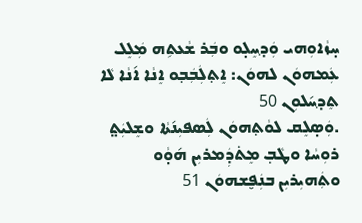ܚ̣ܙܵܐܘܼܗܝ ܘܲܕ݂ܚܸܠ̣ܘ ܘܒܲܪ ܫܵܥܬܹܗ ܡܲܠܸܠ ܥܲܡܗܘܿܢ ܠܗܘܿܢ: ܐܸܬ݂ܠܲܒܲܒ݂ܘ ܐܸܢܵܐ ܐ݇ܢܵܐ ܠܵܐ ܬܸܕ݂ܚ݇ܠܘܼܢ 50
.ܘܲܣ̣ܠܸܩ ܠܘܵܬ݂ܗܘܿܢ ܠܲܣܦܝܼܢ݇ܬܵܐ ܘܫܸܠܝܲܬ݀ ܪܘܼܚܵܐ ܘܛܵܒ݂ ܡܸܬ݁ܕܲܡܪܝܼܢ ܗ݇ܘ̣ܵܘ ܘܬܲܗܝܼܪܝܼܢ ܒܢܲܦ̮ܫܗܘܿܢ 51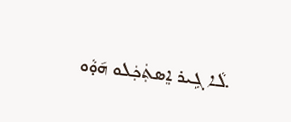.ܠܵܐ ܓܹܝܪ ܐܸܣܬܲܟܲܠܘ ܗ݇ܘ̣ܵܘ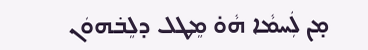ܡ̣ܢ ܠܲܚܡܵܐ ܗܵܘ̇ ܡܸܛܠ ܕܠܸܒ݁ܗܘܿܢ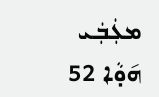ܡܥܲܒܲܝ ܗ݇ܘ̣ܵܐ 52